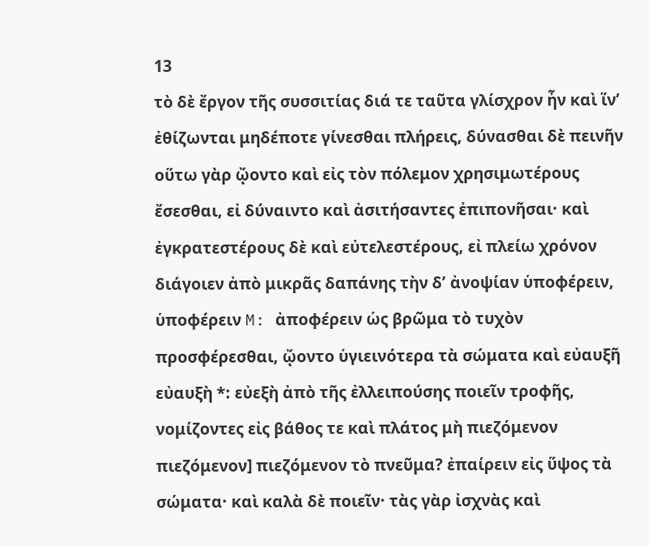13
τὸ δὲ ἔργον τῆς συσσιτίας διά τε ταῦτα γλίσχρον ἦν καὶ ἵνʼ ἐθίζωνται μηδέποτε γίνεσθαι πλήρεις, δύνασθαι δὲ πεινῆν οὕτω γὰρ ᾤοντο καὶ εἰς τὸν πόλεμον χρησιμωτέρους ἔσεσθαι, εἰ δύναιντο καὶ ἀσιτήσαντες ἐπιπονῆσαι· καὶ ἐγκρατεστέρους δὲ καὶ εὐτελεστέρους, εἰ πλείω χρόνον διάγοιεν ἀπὸ μικρᾶς δαπάνης τὴν δʼ ἀνοψίαν ὑποφέρειν, ὑποφέρειν M: ἀποφέρειν ὡς βρῶμα τὸ τυχὸν προσφέρεσθαι, ᾤοντο ὑγιεινότερα τὰ σώματα καὶ εὐαυξῆ εὐαυξὴ *: εὐεξὴ ἀπὸ τῆς ἐλλειπούσης ποιεῖν τροφῆς, νομίζοντες εἰς βάθος τε καὶ πλάτος μὴ πιεζόμενον πιεζόμενον] πιεζόμενον τὸ πνεῦμα? ἐπαίρειν εἰς ὕψος τὰ σώματα· καὶ καλὰ δὲ ποιεῖν· τὰς γὰρ ἰσχνὰς καὶ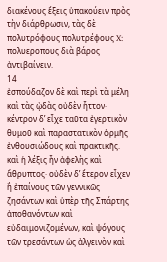διακένους ἕξεις ὑπακούειν πρὸς τὴν διάρθρωσιν, τὰς δὲ πολυτρόφους πολυτρέφους X: πολυεροπους διὰ βάρος ἀντιβαίνειν.
14
ἐσπούδαζον δὲ καὶ περὶ τὰ μέλη καὶ τὰς ᾠδὰς οὐδὲν ἧττον· κέντρον δʼ εἶχε ταῦτα ἐγερτικὸν θυμοῦ καὶ παραστατικὸν ὁρμῆς ἐνθουσιώδους καὶ πρακτικῆς. καὶ ἡ λέξις ἦν ἀφελὴς καὶ ἄθρυπτος· οὐδὲν δʼ ἕτερον εἶχεν ἢ ἐπαίνους τῶν γεννικῶς ζησάντων καὶ ὑπὲρ τῆς Σπάρτης ἀποθανόντων καὶ εὐδαιμονιζομένων, καὶ ψόγους τῶν τρεσάντων ὡς ἀλγεινὸν καὶ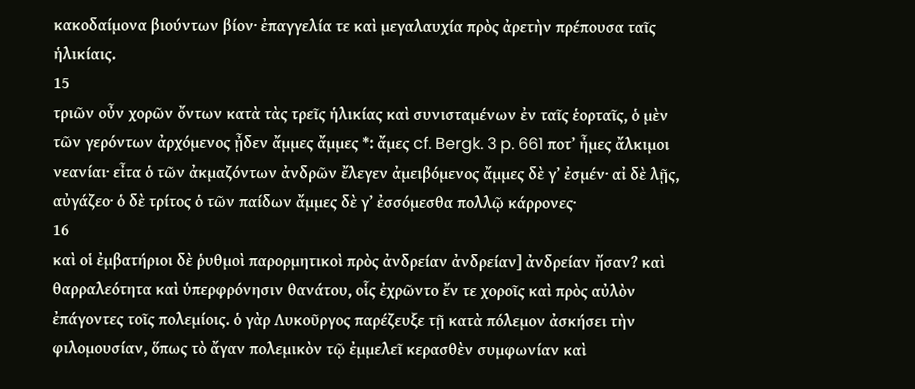κακοδαίμονα βιούντων βίον· ἐπαγγελία τε καὶ μεγαλαυχία πρὸς ἀρετὴν πρέπουσα ταῖς ἡλικίαις.
15
τριῶν οὖν χορῶν ὄντων κατὰ τὰς τρεῖς ἡλικίας καὶ συνισταμένων ἐν ταῖς ἑορταῖς, ὁ μὲν τῶν γερόντων ἀρχόμενος ᾖδεν ἄμμες ἄμμες *: ἄμες cf. Bergk. 3 p. 661 ποτʼ ἦμες ἄλκιμοι νεανίαι· εἶτα ὁ τῶν ἀκμαζόντων ἀνδρῶν ἔλεγεν ἀμειβόμενος ἄμμες δὲ γʼ ἐσμέν· αἰ δὲ λῇς, αὐγάζεο· ὁ δὲ τρίτος ὁ τῶν παίδων ἄμμες δὲ γʼ ἐσσόμεσθα πολλῷ κάρρονες·
16
καὶ οἱ ἐμβατήριοι δὲ ῥυθμοὶ παρορμητικοὶ πρὸς ἀνδρείαν ἀνδρείαν] ἀνδρείαν ἤσαν? καὶ θαρραλεότητα καὶ ὑπερφρόνησιν θανάτου, οἷς ἐχρῶντο ἔν τε χοροῖς καὶ πρὸς αὐλὸν ἐπάγοντες τοῖς πολεμίοις. ὁ γὰρ Λυκοῦργος παρέζευξε τῇ κατὰ πόλεμον ἀσκήσει τὴν φιλομουσίαν, ὅπως τὸ ἄγαν πολεμικὸν τῷ ἐμμελεῖ κερασθὲν συμφωνίαν καὶ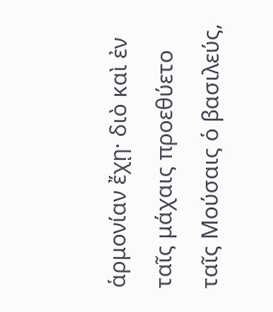ἁρμονίαν ἔχῃ· διὸ καὶ ἐν ταῖς μάχαις προεθύετο ταῖς Μούσαις ὁ βασιλεύς,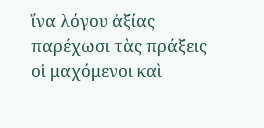ἵνα λόγου ἀξίας παρέχωσι τὰς πράξεις οἱ μαχόμενοι καὶ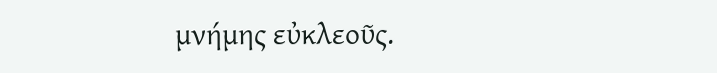μνήμης εὐκλεοῦς.